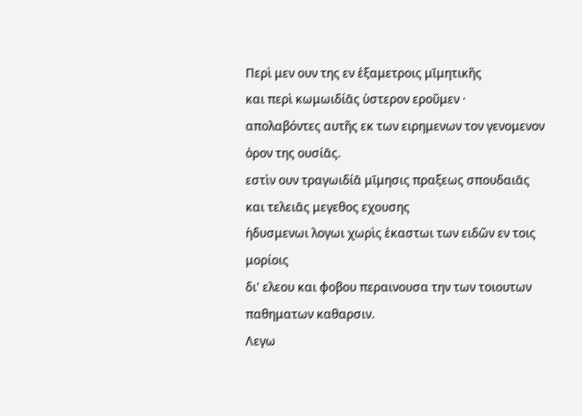Περὶ μεν ουν της εν ἑξαμετροις μῑμητικῆς
και περὶ κωμωιδίᾱς ὑστερον εροῦμεν ·
απολαβόντες αυτῆς εκ των ειρημενων τον γενομενον ὁρον της ουσίᾱς.
εστὶν ουν τραγωιδίᾱ μῑμησις πραξεως σπουδαιᾱς και τελειᾱς μεγεθος εχουσης
ἡδυσμενωι λογωι χωρὶς ἑκαστωι των ειδῶν εν τοις μορίοις
δι' ελεου και φοβου περαινουσα την των τοιουτων παθηματων καθαρσιν.
Λεγω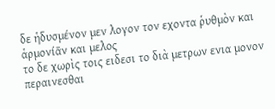δε ἡδυσμένον μεν λογον τον εχοντα ῥυθμὸν και ἁρμονίᾱν και μελος
το δε χωρὶς τοις ειδεσι το διὰ μετρων ενια μονον περαινεσθαι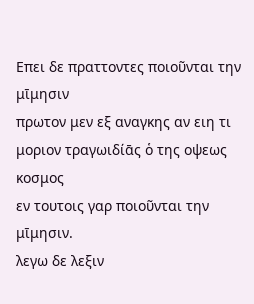Επει δε πραττοντες ποιοῦνται την μῑμησιν
πρωτον μεν εξ αναγκης αν ειη τι μοριον τραγωιδίᾱς ὁ της οψεως κοσμος
εν τουτοις γαρ ποιοῦνται την μῑμησιν.
λεγω δε λεξιν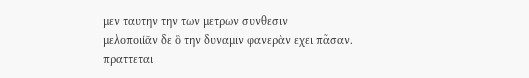μεν ταυτην την των μετρων συνθεσιν
μελοποιίᾱν δε ὃ την δυναμιν φανερὰν εχει πᾶσαν.
πραττεται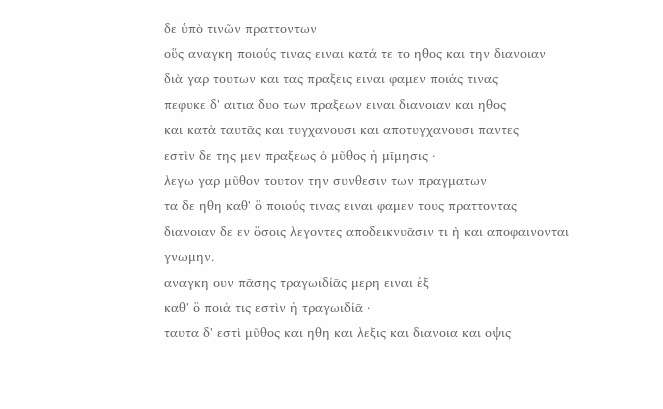δε ὑπὸ τινῶν πραττοντων
οὕς αναγκη ποιούς τινας ειναι κατά τε το ηθος και την διανοιαν
διὰ γαρ τουτων και τας πραξεις ειναι φαμεν ποιάς τινας
πεφυκε δ' αιτια δυο των πραξεων ειναι διανοιαν και ηθος
και κατὰ ταυτᾱς και τυγχανουσι και αποτυγχανουσι παντες
εστὶν δε της μεν πραξεως ὁ μῦθος ἡ μῑμησις ·
λεγω γαρ μῦθον τουτον την συνθεσιν των πραγματων
τα δε ηθη καθ' ὃ ποιούς τινας ειναι φαμεν τους πραττοντας
διανοιαν δε εν ὅσοις λεγοντες αποδεικνυᾱσιν τι ὴ και αποφαινονται γνωμην.
αναγκη ουν πᾱσης τραγωιδίᾱς μερη ειναι ἑξ
καθ' ὃ ποιά τις εστὶν ἡ τραγωιδίᾱ ·
ταυτα δ' εστὶ μῦθος και ηθη και λεξις και διανοια και οψις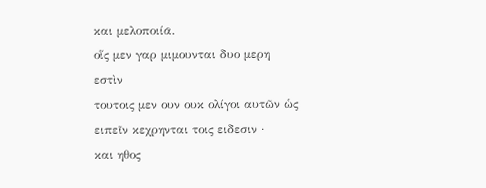και μελοποιίᾱ.
οἵς μεν γαρ μιμουνται δυο μερη εστὶν
τουτοις μεν ουν ουκ ολίγοι αυτῶν ὡς ειπεῖν κεχρηνται τοις ειδεσιν ·
και ηθος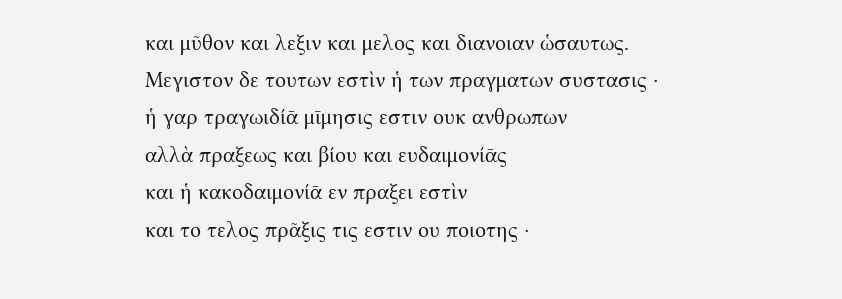και μῦθον και λεξιν και μελος και διανοιαν ὡσαυτως.
Μεγιστον δε τουτων εστὶν ἡ των πραγματων συστασις ·
ἡ γαρ τραγωιδίᾱ μῑμησις εστιν ουκ ανθρωπων
αλλὰ πραξεως και βίου και ευδαιμονίᾱς
και ἡ κακοδαιμονίᾱ εν πραξει εστὶν
και το τελος πρᾶξις τις εστιν ου ποιοτης ·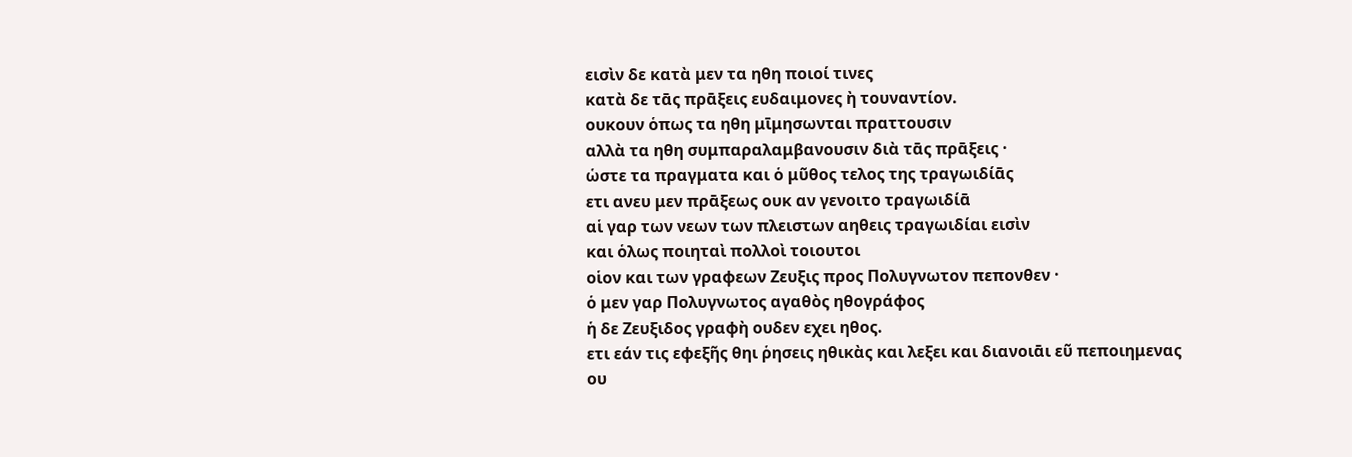εισὶν δε κατὰ μεν τα ηθη ποιοί τινες
κατὰ δε τᾱς πρᾱξεις ευδαιμονες ὴ τουναντίον.
ουκουν ὁπως τα ηθη μῑμησωνται πραττουσιν
αλλὰ τα ηθη συμπαραλαμβανουσιν διὰ τᾱς πρᾱξεις ·
ὡστε τα πραγματα και ὁ μῦθος τελος της τραγωιδίᾱς
ετι ανευ μεν πρᾱξεως ουκ αν γενοιτο τραγωιδίᾱ
αἱ γαρ των νεων των πλειστων αηθεις τραγωιδίαι εισὶν
και ὁλως ποιηταὶ πολλοὶ τοιουτοι
οἱον και των γραφεων Ζευξις προς Πολυγνωτον πεπονθεν ·
ὁ μεν γαρ Πολυγνωτος αγαθὸς ηθογράφος
ἡ δε Ζευξιδος γραφὴ ουδεν εχει ηθος.
ετι εάν τις εφεξῆς θηι ῥησεις ηθικὰς και λεξει και διανοιᾱι εῦ πεποιημενας
ου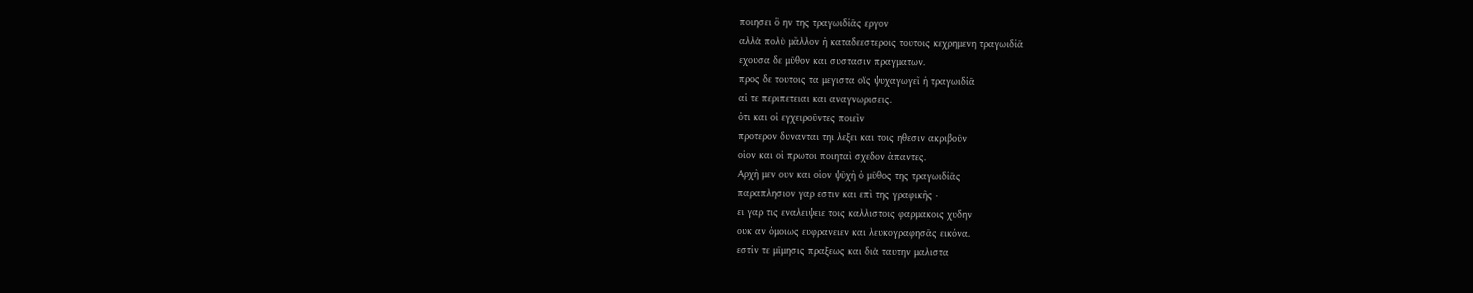ποιησει ὃ ην της τραγωιδίᾱς εργον
αλλὰ πολὺ μᾶλλον ἡ καταδεεστεροις τουτοις κεχρημενη τραγωιδίᾱ
εχουσα δε μῦθον και συστασιν πραγματων.
προς δε τουτοις τα μεγιστα οἵς ψυχαγωγεῖ ἡ τραγωιδίᾱ
αἱ τε περιπετειαι και αναγνωρισεις.
ὁτι και οἱ εγχειροῦντες ποιεῖν
προτερον δυνανται τηι λεξει και τοις ηθεσιν ακριβοῦν
οἱον και οἱ πρωτοι ποιηταὶ σχεδον ἁπαντες.
Αρχὴ μεν ουν και οἱον ψῡχὴ ὁ μῦθος της τραγωιδίᾱς
παραπλησιον γαρ εστιν και επὶ της γραφικῆς ·
ει γαρ τις εναλειψειε τοις καλλιστοις φαρμακοις χυδην
ουκ αν ὁμοιως ευφρανειεν και λευκογραφησᾱς εικόνα.
εστίν τε μῑμησις πραξεως και διὰ ταυτην μαλιστα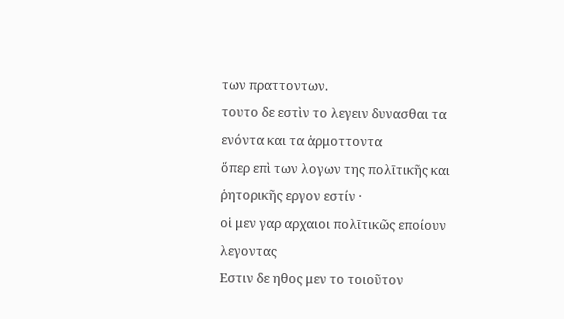των πραττοντων.
τουτο δε εστὶν το λεγειν δυνασθαι τα ενόντα και τα ἁρμοττοντα
ὅπερ επὶ των λογων της πολῑτικῆς και ῥητορικῆς εργον εστίν ·
οἱ μεν γαρ αρχαιοι πολῑτικῶς εποίουν λεγοντας
Εστιν δε ηθος μεν το τοιοῦτον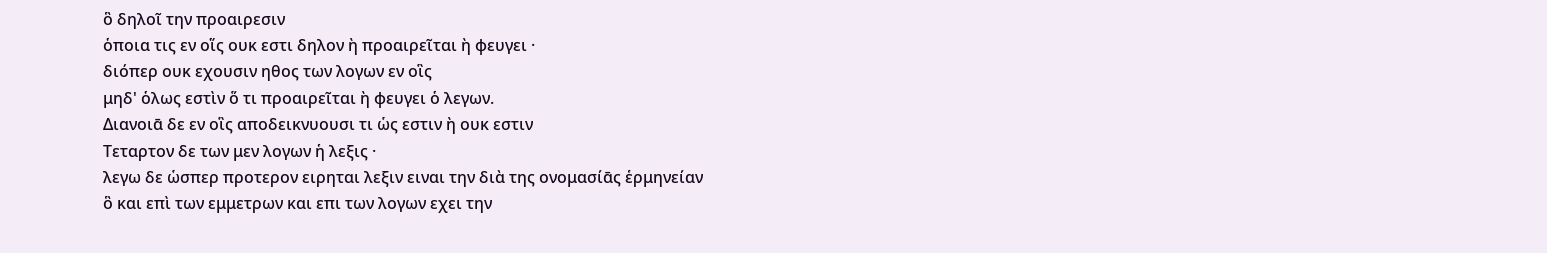ὃ δηλοῖ την προαιρεσιν
ὁποια τις εν οἵς ουκ εστι δηλον ὴ προαιρεῖται ὴ φευγει ·
διόπερ ουκ εχουσιν ηθος των λογων εν οἳς
μηδ' ὁλως εστὶν ὅ τι προαιρεῖται ὴ φευγει ὁ λεγων.
Διανοιᾱ δε εν οἳς αποδεικνυουσι τι ὡς εστιν ὴ ουκ εστιν
Τεταρτον δε των μεν λογων ἡ λεξις ·
λεγω δε ὡσπερ προτερον ειρηται λεξιν ειναι την διὰ της ονομασίᾱς ἑρμηνείαν
ὃ και επὶ των εμμετρων και επι των λογων εχει την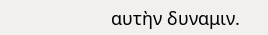αυτὴν δυναμιν.